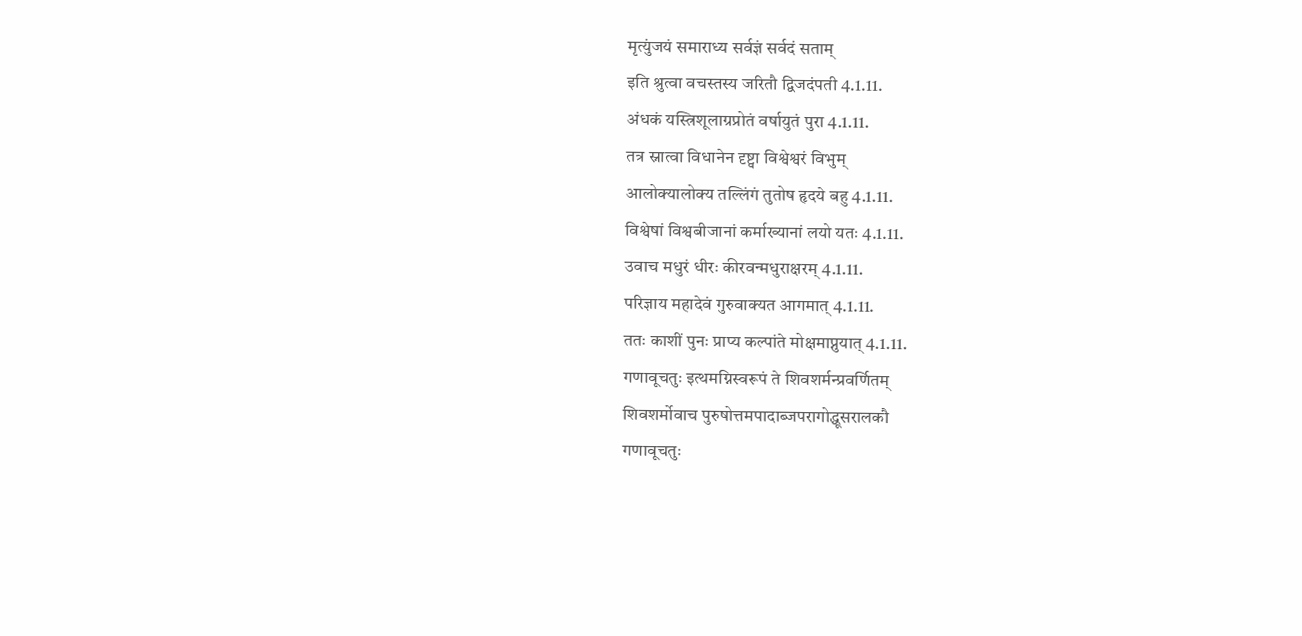मृत्युंजयं समाराध्य सर्वज्ञं सर्वदं सताम्
इति श्रुत्वा वचस्तस्य जरितौ द्विजदंपती 4.1.11.
अंधकं यस्त्रिशूलाग्रप्रोतं वर्षायुतं पुरा 4.1.11.
तत्र स्नात्वा विधानेन दृष्ट्वा विश्वेश्वरं विभुम्
आलोक्यालोक्य तल्लिंगं तुतोष हृदये बहु 4.1.11.
विश्वेषां विश्वबीजानां कर्माख्यानां लयो यतः 4.1.11.
उवाच मधुरं धीरः कीरवन्मधुराक्षरम् 4.1.11.
परिज्ञाय महादेवं गुरुवाक्यत आगमात् 4.1.11.
ततः काशीं पुनः प्राप्य कल्पांते मोक्षमाप्नुयात् 4.1.11.
गणावूचतुः इत्थमग्निस्वरूपं ते शिवशर्मन्प्रवर्णितम्
शिवशर्मोवाच पुरुषोत्तमपादाब्जपरागोद्धूसरालकौ
गणावूचतुः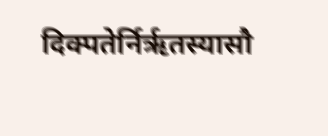दिक्पतेर्निर्ऋतस्यासौ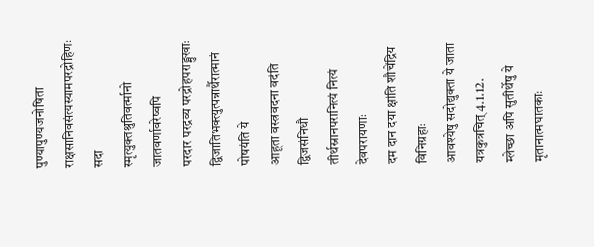पुण्यापुण्यजनोषिता
राक्षसानिवसंत्यस्यामपरद्रोहिणः सदा
स्मृत्युक्तश्रुतिवर्त्मानो जातवर्णावरेष्वपि
परदार परद्रव्य परद्रोहपराङ्मुखाः
द्विजातिभक्त्युत्पन्नार्थैरात्मानं पोषयंति ये
आहूता वस्त्रवदना वदंति द्विजसंनिधौ
तीर्थस्नानपरानित्यं नित्यं देवपरायणाः
दम दान दया क्षांति शौचेंद्रिय विनिग्रहाः
आवश्येषु सदोद्युक्ता ये जाता यत्रकुत्रचित् 4.1.12.
म्लेच्छा अपि सुतीर्थेषु ये मृतानात्मघातकाः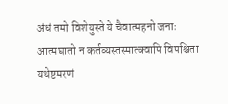अंधं तमो विशेयुस्ते ये चैवात्महनो जनाः
आत्मघातो न कर्तव्यस्तस्मात्क्वापि विपश्चिता
यथेष्टमरणं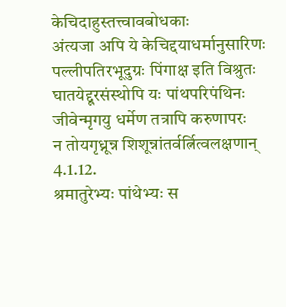केचिदाहुस्तत्त्वावबोधकाः
अंत्यजा अपि ये केचिद्दयाधर्मानुसारिणः
पल्लीपतिरभूदुग्रः पिंगाक्ष इति विश्रुतः
घातयेद्दूरसंस्थोपि यः पांथपरिपंथिनः
जीवेन्मृगयु धर्मेण तत्रापि करुणापरः
न तोयगृध्नून्न शिशून्नांतर्वर्त्नित्वलक्षणान् 4.1.12.
श्रमातुरेभ्यः पांथेभ्यः स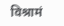विश्रामं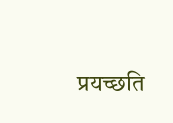प्रयच्छति